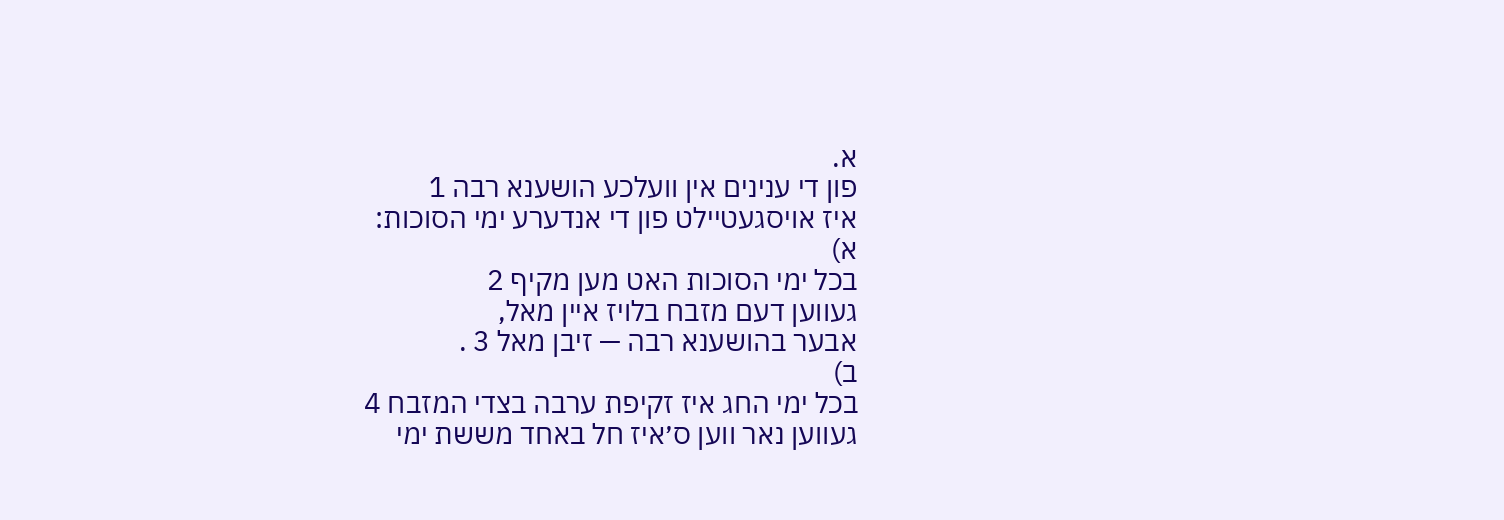א.
פון די ענינים אין וועלכע הושענא רבה 1
איז אויסגעטיילט פון די אנדערע ימי הסוכות:
א)
בכל ימי הסוכות האט מען מקיף 2
געווען דעם מזבח בלויז איין מאל,
אבער בהושענא רבה — זיבן מאל 3 .
ב)
בכל ימי החג איז זקיפת ערבה בצדי המזבח 4
געווען נאר ווען ס׳איז חל באחד מששת ימי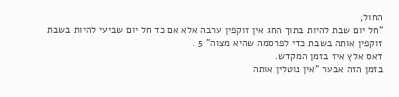החול,
"חל יום שבת להיות בתוך החג אין זוקפין ערבה אלא אם כד חל יום שביעי להיות בשבת זוקפין אותה בשבת כדי לפרסמה שהיא מצוה" 5 .
דאס אלץ איז בזמן המקדש.
בזמן הזה אבער "אין נוטלין אותה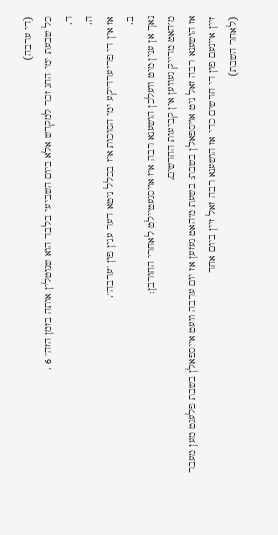(די ערבה)
כל שבעת ימי החג זכר למקדש אלא ביום השביעי בלבד הוא שנוטלין אותה בזמן הזה" 6 .
ד.
ה.
אז אין די פריערדיקע ימי הסוכות איז בכלל ניטא דער ענין פון "ערבה".
ב.
נאך אן ענין מיט וועלכן הושענא רבה איז אויסגעטיילט לאחרי החורבן:
מ׳האט מדייק געווען אין קביעות החדשים,
אז הושענא רבה זאל ניט אויספאלן בשבת: בשעת מ׳האט געזען אז יום ערבה וועט אייספאלן בשבת פלעגט מען מעבר זיין איינעם פון די חדשים כדי אז הושענא רבה זאל זיין ביום אחד
(לאחר השבת)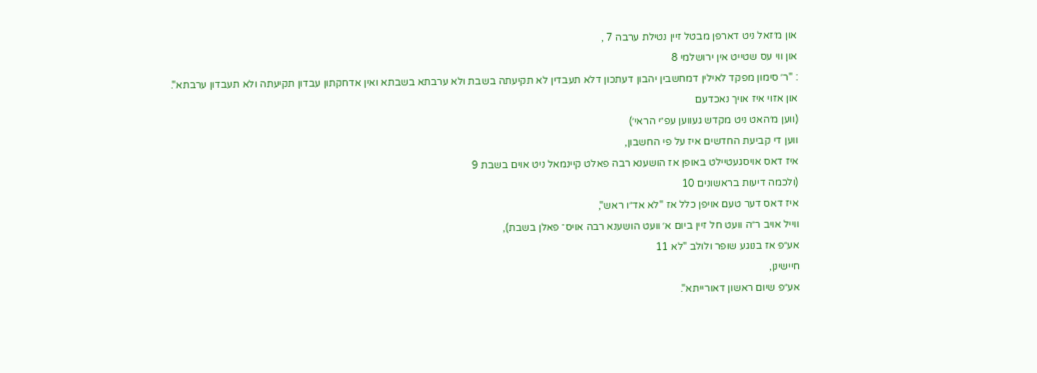און מ׳זאל ניט דארפן מבטל זיין נטילת ערבה 7 ,
און ווי עס שטייט אין ירושלמי 8
: "ר׳ סימון מפקד לאילין דמחשבין יהבון דעתכון דלא תעבדין לא תקיעתה בשבת ולא ערבתא בשבתא ואין אדחקתון עבדון תקיעתה ולא תעבדון ערבתא".
און אזוי איז אויך נאכדעם
(ווען מ׳האט ניט מקדש געווען עפ״י הראי׳)
ווען די קביעת החדשים איז על פי החשבון,
איז דאס אויסגעטיילט באופן אז הושענא רבה פאלט קיינמאל ניט אוים בשבת 9
(ולכמה דיעות בראשונים 10
איז דאס דער טעם אויפן כלל אז "לא אד״ו ראש",
ווייל אויב ר״ה וועט חל זיין ביום א׳ וועט הושענא רבה אויס־ פאלן בשבת),
אע״פ אז בנוגע שופר ולולב "לא 11
חיישינן,
אע״פ שיום ראשון דאורייתא".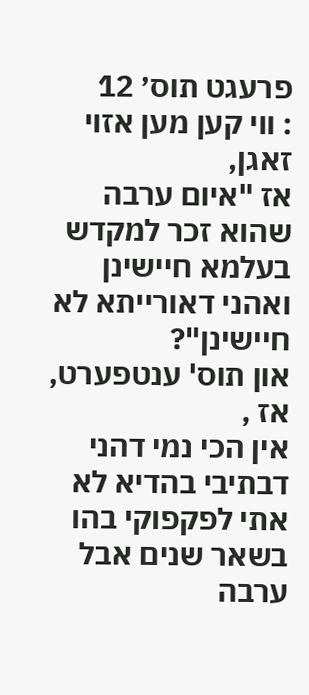פרעגט תוס׳ 12
: ווי קען מען אזוי זאגן,
אז "איום ערבה שהוא זכר למקדש בעלמא חיישינן ואהני דאורייתא לא חיישינן"?
און תוס' ענטפערט,
אז ,
אין הכי נמי דהני דבתיבי בהדיא לא אתי לפקפוקי בהו בשאר שנים אבל ערבה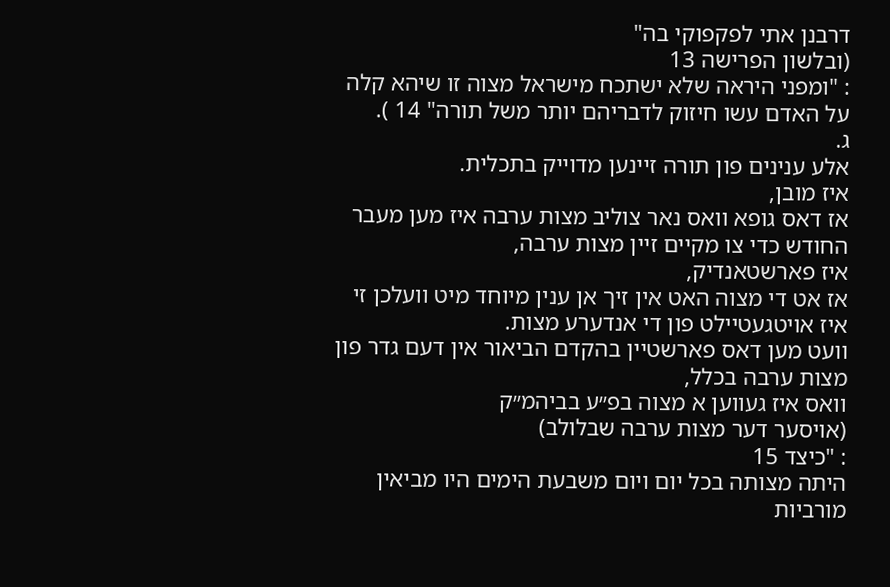דרבנן אתי לפקפוקי בה"
(ובלשון הפרישה 13
: "ומפני היראה שלא ישתכח מישראל מצוה זו שיהא קלה על האדם עשו חיזוק לדבריהם יותר משל תורה" 14 ).
ג.
אלע ענינים פון תורה זיינען מדוייק בתכלית.
איז מובן,
אז דאס גופא וואס נאר צוליב מצות ערבה איז מען מעבר החודש כדי צו מקיים זיין מצות ערבה,
איז פארשטאנדיק,
אז אט די מצוה האט אין זיך אן ענין מיוחד מיט וועלכן זי איז אויטגעטיילט פון די אנדערע מצות.
וועט מען דאס פארשטיין בהקדם הביאור אין דעם גדר פון מצות ערבה בכלל,
וואס איז געווען א מצוה בפ״ע בביהמ״ק
(אויסער דער מצות ערבה שבלולב)
: "כיצד 15
היתה מצותה בכל יום ויום משבעת הימים היו מביאין מורביות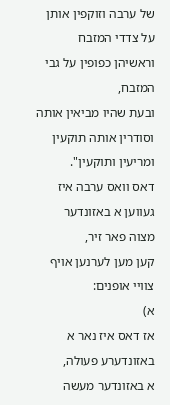של ערבה וזוקפין אותן על צדדי המזבח וראשיהן כפופין על גבי המזבח,
ובעת שהיו מביאין אותה וסודרין אותה תוקעין ומריעין ותוקעין".
דאס וואס ערבה איז געווען א באזונדער מצוה פאר זיר,
קען מען לערנען אויף צוויי אופנים:
א)
אז דאס איז נאר א באזונדערע פעולה,
א באזונדער מעשה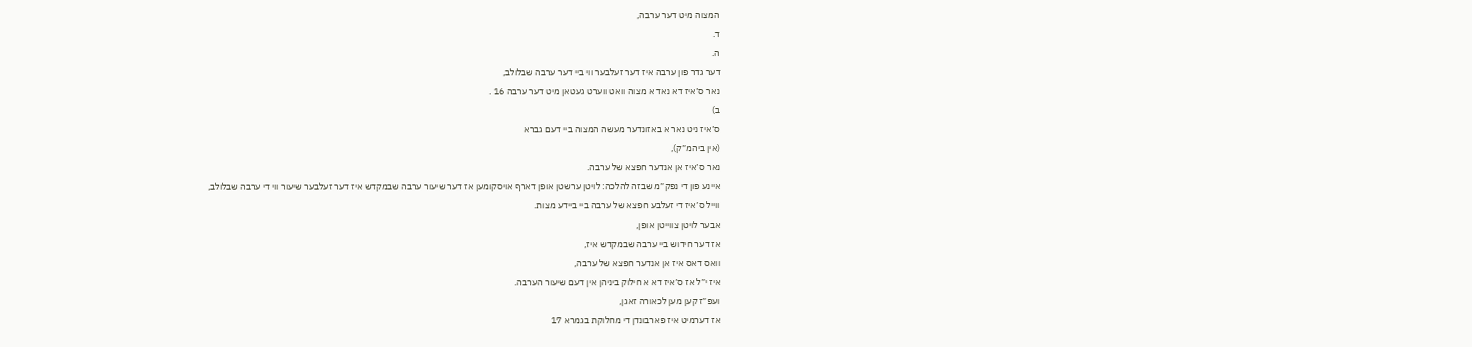המצוה מיט דער ערבה,
ד.
ה.
דער גדר פון ערבה איז דער זעלבער ווי ביי דער ערבה שבלולב,
נאר ס׳איז דא נאד א מצוה וואט ווערט געטאן מיט דער ערבה 16 .
ב)
ס׳איז ניט נאר א באזונדער מעשה המצוה ביי דעם גברא
(אין ביהמ״ק),
נאר ס׳איז אן אנדער חפצא של ערבה.
איינע פון די נפק״מ שבזה להלכה: לויטן ערשטן אופן דארף אויסקומען אז דער שיעור ערבה שבמקדש איז דער זעלבער שיעור ווי די ערבה שבלולב,
ווייל ס׳איז די זעלבע חפצא של ערבה ביי ביידע מצות.
אבער לויטן צווייטן אופן,
אז דער חידוש ביי ערבה שבמקדש איז,
וואס דאס איז אן אנדער חפצא של ערבה,
איז י״ל אז ס׳איז דא א חילוק ביניהן אין דעם שיעור הערבה.
ועפ״ז קען מען לכאורה זאגן,
אז דערמיט איז פארבונדן די מחלוקת בגמרא 17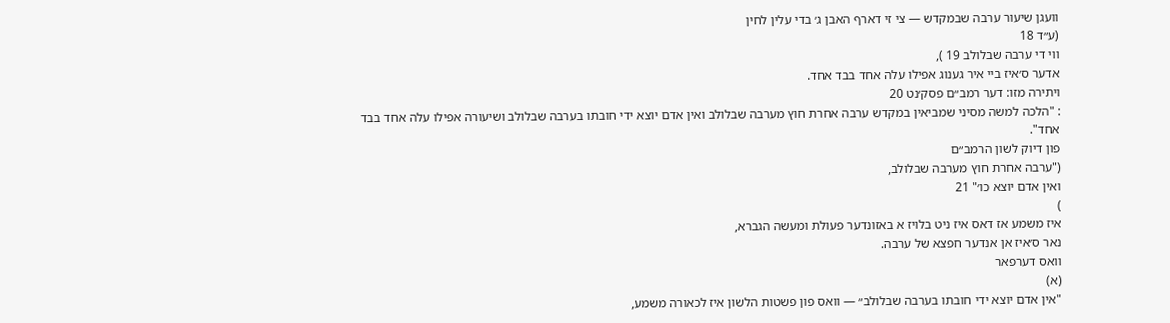וועגן שיעור ערבה שבמקדש — צי זי דארף האבן ג׳ בדי עלין לחין
(ע״ד 18
ווי די ערבה שבלולב 19 ),
אדער ס׳איז ביי איר גענוג אפילו עלה אחד בבד אחד.
ויתירה מזו: דער רמב״ם פסק׳נט 20
: "הלכה למשה מסיני שמביאין במקדש ערבה אחרת חוץ מערבה שבלולב ואין אדם יוצא ידי חובתו בערבה שבלולב ושיעורה אפילו עלה אחד בבד אחד".
פון דיוק לשון הרמב״ם
("ערבה אחרת חוץ מערבה שבלולב,
ואין אדם יוצא כו׳" 21
)
איז משמע אז דאס איז ניט בלויז א באזונדער פעולת ומעשה הגברא,
נאר ס׳איז אן אנדער חפצא של ערבה.
וואס דערפאר
(א)
"אין אדם יוצא ידי חובתו בערבה שבלולב״ — וואס פון פשטות הלשון איז לכאורה משמע,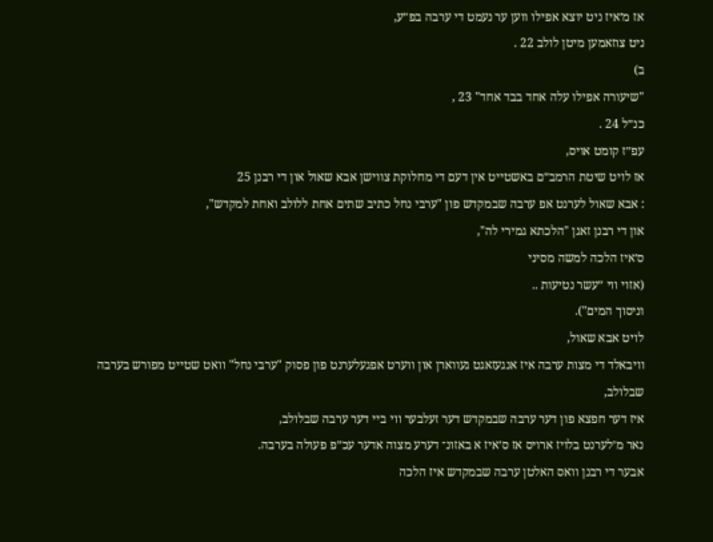אז מ׳איז ניט יוצא אפילו ווען ער נעמט די ערבה בפ״ע,
ניט צוזאמען מיטן לולב 22 .
ב)
"שיעורה אפילו עלה אחד בבד אחד" 23 ,
כנ״ל 24 .
עפ״ז קומט אויס,
אז לויט שיטת הרמב״ם באשטייט אין דעם די מחלוקת צווישן אבא שאול און די רבנן 25
: אבא שאול לערנט אפ ערבה שבמקדש פון "ערבי נחל כתיב שתים אחת ללולב ואחת למקדש",
און די רבנן זאגן "הלכתא גמירי לה",
ס׳איז הלכה למשה מסיני
(אזוי ווי ״עשר נטיעות ..
וניסוך המים").
לויט אבא שאול,
וויבאלד די מצות ערבה איז אנגעזאגט געווארן און ווערט אפגעלערנט פון פסוק "ערבי נחל" וואט שטייט מפורש בערבה שבלולב,
איז דער חפצא פון דער ערבה שבמקדש דער זעלבער ווי ביי דער ערבה שבלולב,
נאר מ׳לערנט בלויז ארויס אז ס׳איז א באזונ־ דערע מצוה אדער עכ״פ פעולה בערבה.
אבער די רבנן וואס האלטן ערבה שבמקדש איז הלכה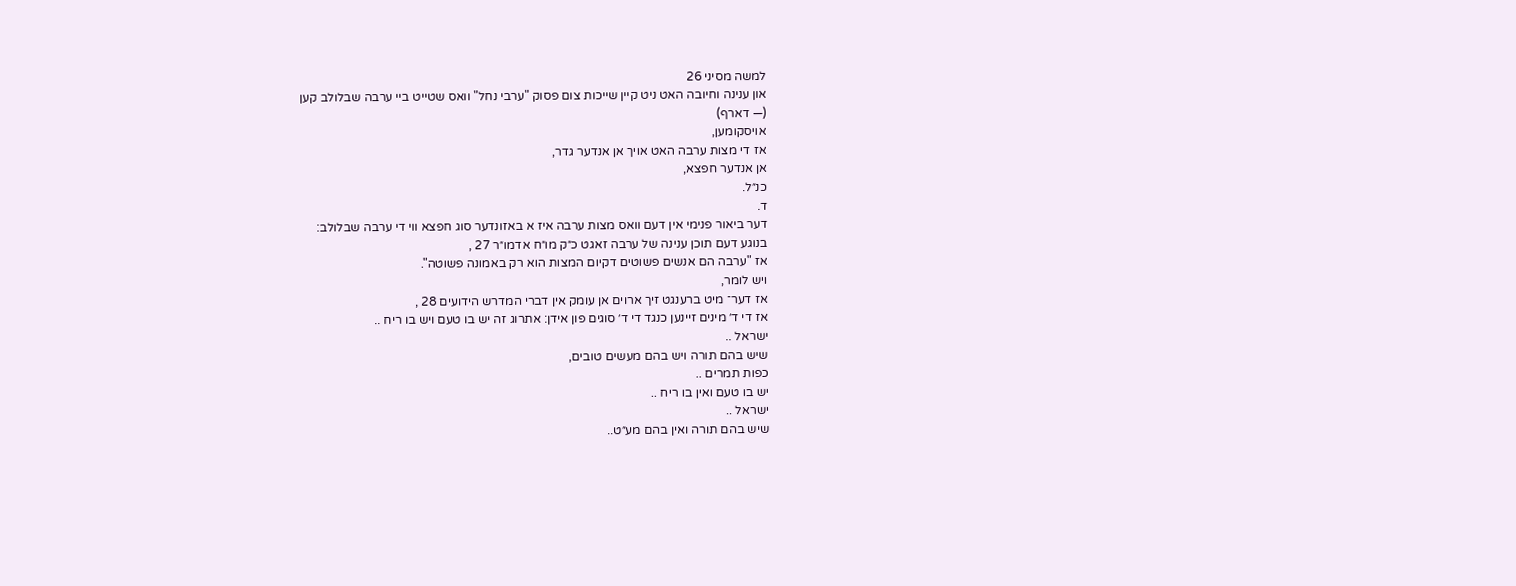למשה מסיני 26
און ענינה וחיובה האט ניט קיין שייכות צום פסוק "ערבי נחל" וואס שטייט ביי ערבה שבלולב קען
(— דארף)
אויסקומען,
אז די מצות ערבה האט אויך אן אנדער גדר,
אן אנדער חפצא,
כנ״ל.
ד.
דער ביאור פנימי אין דעם וואס מצות ערבה איז א באזונדער סוג חפצא ווי די ערבה שבלולב:
בנוגע דעם תוכן ענינה של ערבה זאגט כ״ק מו״ח אדמו״ר 27 ,
אז "ערבה הם אנשים פשוטים דקיום המצות הוא רק באמונה פשוטה".
ויש לומר,
אז דער־ מיט ברענגט זיך ארוים אן עומק אין דברי המדרש הידועים 28 ,
אז די ד׳ מינים זיינען כנגד די ד׳ סוגים פון אידן: אתרוג זה יש בו טעם ויש בו ריח ..
ישראל ..
שיש בהם תורה ויש בהם מעשים טובים,
כפות תמרים ..
יש בו טעם ואין בו ריח ..
ישראל ..
שיש בהם תורה ואין בהם מע״ט..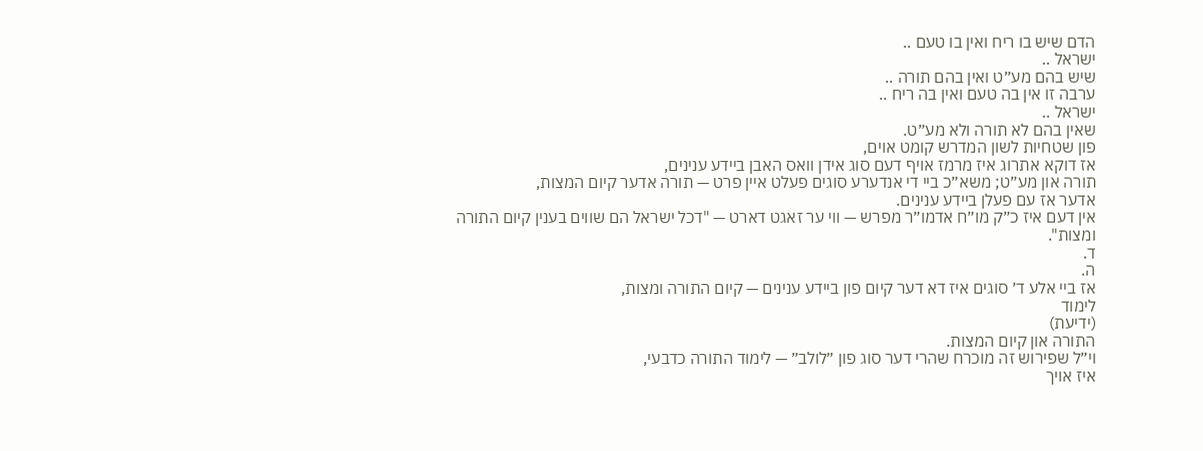הדם שיש בו ריח ואין בו טעם ..
ישראל ..
שיש בהם מע״ט ואין בהם תורה ..
ערבה זו אין בה טעם ואין בה ריח ..
ישראל ..
שאין בהם לא תורה ולא מע״ט.
פון שטחיות לשון המדרש קומט אוים,
אז דוקא אתרוג איז מרמז אויף דעם סוג אידן וואס האבן ביידע ענינים,
תורה און מע״ט; משא״כ ביי די אנדערע סוגים פעלט איין פרט — תורה אדער קיום המצות,
אדער אז עם פעלן ביידע ענינים.
אין דעם איז כ״ק מו״ח אדמו״ר מפרש — ווי ער זאגט דארט — "דכל ישראל הם שווים בענין קיום התורה ומצות".
ד.
ה.
אז ביי אלע ד׳ סוגים איז דא דער קיום פון ביידע ענינים — קיום התורה ומצות,
לימוד
(ידיעת)
התורה און קיום המצות.
וי״ל שפירוש זה מוכרח שהרי דער סוג פון ״לולב״ — לימוד התורה כדבעי,
איז אויך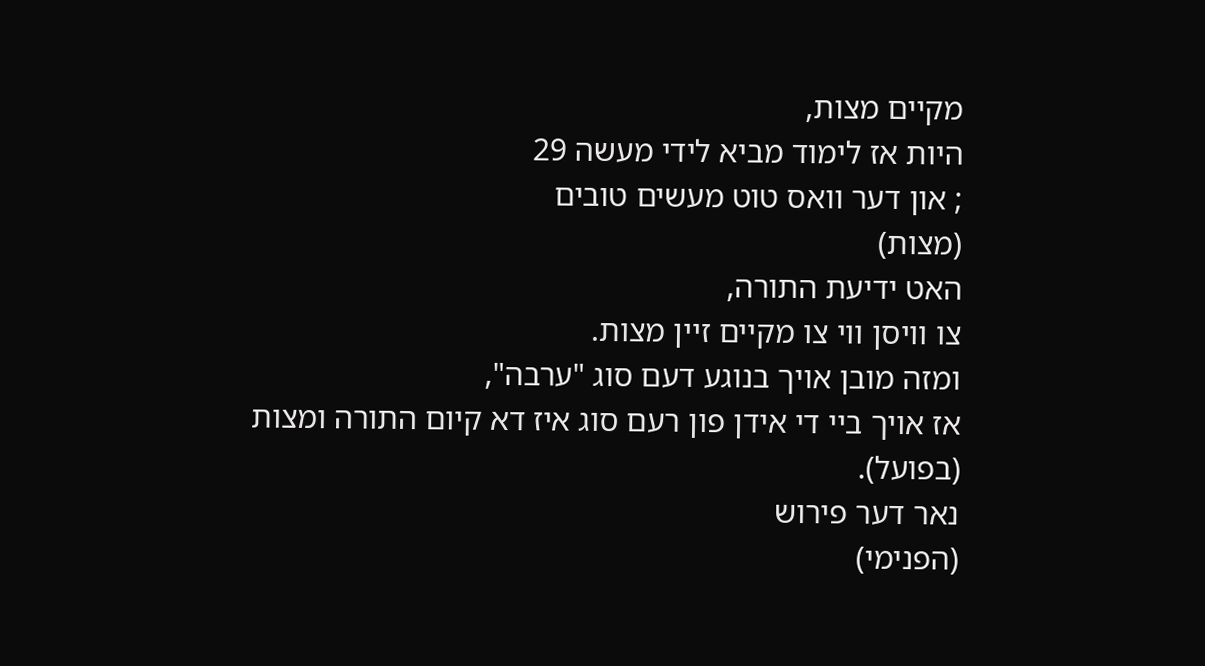מקיים מצות,
היות אז לימוד מביא לידי מעשה 29
; און דער וואס טוט מעשים טובים
(מצות)
האט ידיעת התורה,
צו וויסן ווי צו מקיים זיין מצות.
ומזה מובן אויך בנוגע דעם סוג "ערבה",
אז אויך ביי די אידן פון רעם סוג איז דא קיום התורה ומצות
(בפועל).
נאר דער פירוש
(הפנימי)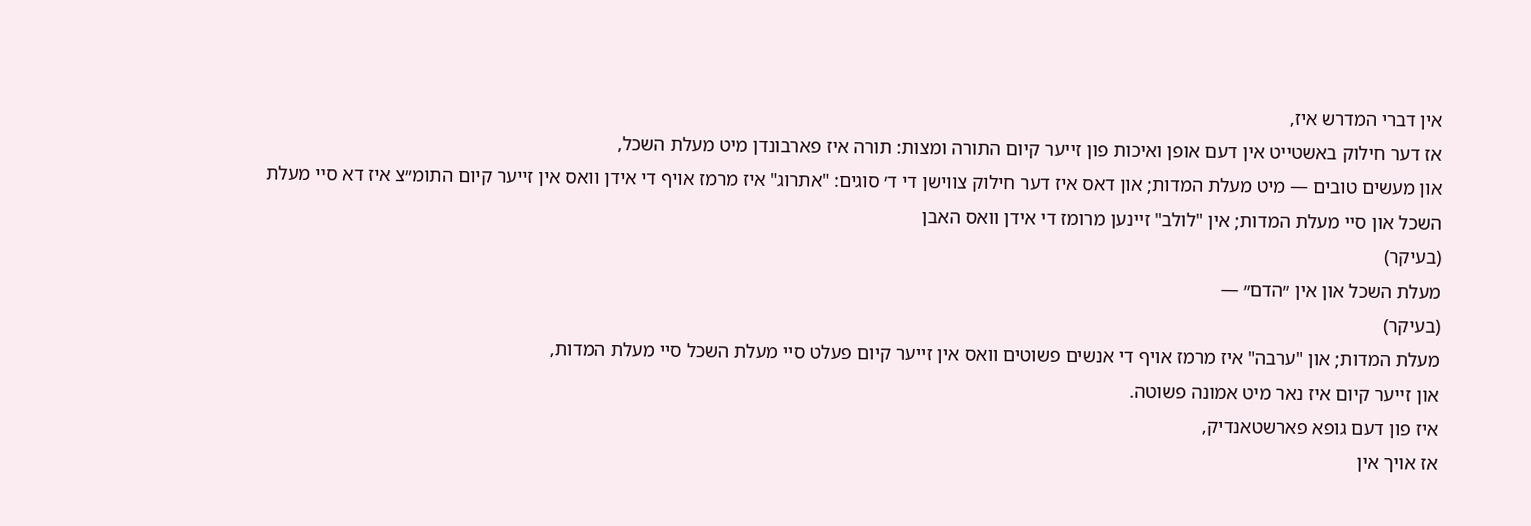אין דברי המדרש איז,
אז דער חילוק באשטייט אין דעם אופן ואיכות פון זייער קיום התורה ומצות: תורה איז פארבונדן מיט מעלת השכל,
און מעשים טובים — מיט מעלת המדות; און דאס איז דער חילוק צווישן די ד׳ סוגים: "אתרוג" איז מרמז אויף די אידן וואס אין זייער קיום התומ״צ איז דא סײ מעלת השכל און סיי מעלת המדות; אין "לולב" זיינען מרומז די אידן וואס האבן
(בעיקר)
מעלת השכל און אין ״הדם״ —
(בעיקר)
מעלת המדות; און "ערבה" איז מרמז אויף די אנשים פשוטים וואס אין זייער קיום פעלט סיי מעלת השכל סיי מעלת המדות,
און זייער קיום איז נאר מיט אמונה פשוטה.
איז פון דעם גופא פארשטאנדיק,
אז אויך אין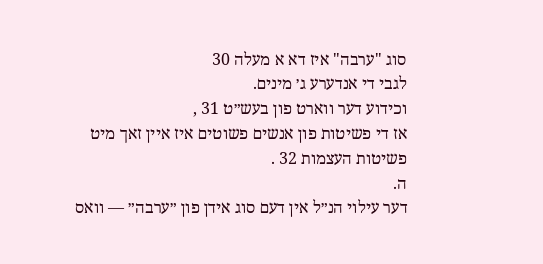סוג "ערבה" איז דא א מעלה 30
לגבי די אנדערע ג׳ מינים.
וכידוע דער ווארט פון בעש״ט 31 ,
אז די פשיטות פון אנשים פשוטים איז איין זאך מיט פשיטות העצמות 32 .
ה.
דער עילוי הנ״ל אין דעם סוג אידן פון ״ערבה״ — וואס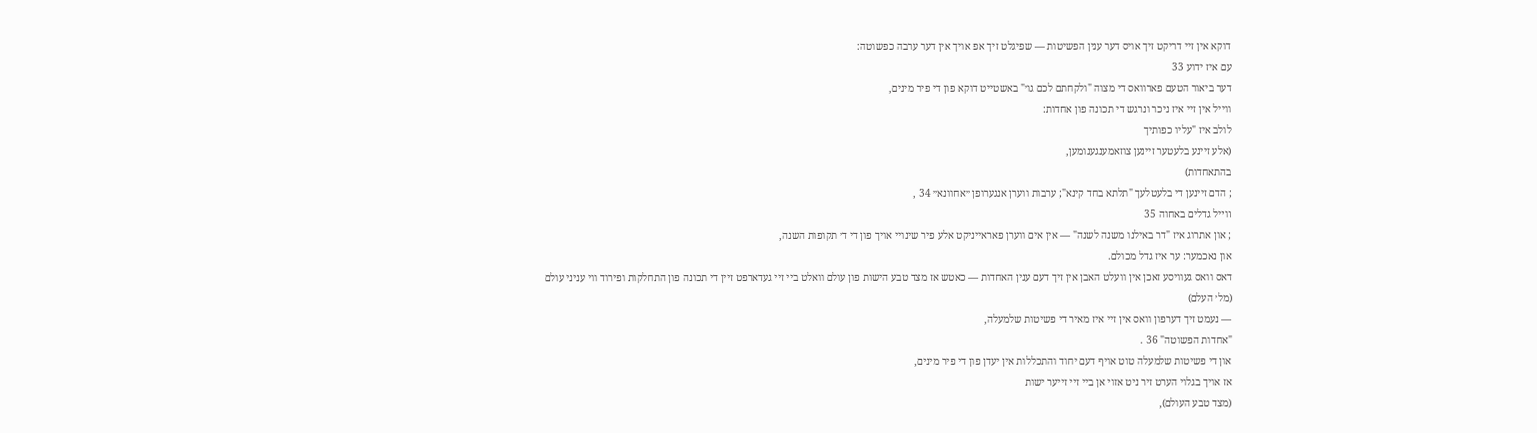דוקא אין זיי דריקט זיך אויס דער ענין הפשיטות — שפיגלט זיך אפ אויך אין דער ערבה כפשוטה:
עם איז ידוע 33
דער ביאור הטעם פארוואס די מצוה "ולקחתם לכם גו׳" באשטייט דוקא פון די פיר מינים,
ווייל אין זיי איז ניכר ונרגש די תכונה פון אחדות:
לולב איז "עליו כפותיך
(אלע זיינע בלעטער זיינען צוזאמענגענומען,
בהתאחדות)
; הדם זיינען די בלעטלעך "תלתא בחד קינא"; ערבות ווערן אנגערופן ״אחוונא״ 34 ,
װײל גדלים באחוה 35
; און אתרוג איז "דר באילנו משנה לשנה" — אין אים ווערן פאראייניקט אלע פיר שינויי אויך פון די ד׳ תקופות השנה,
און נאכמער: ער איז גדל מכולם.
דאס וואס געוויסע זאכן אין וועלט האבן אין זיך דעם ענין האחדות — כאטש אז מצד טבע הישות פון עולם וואלט ביי זיי געדארפט זיין די תכונה פון התחלקות ופירוד ווי עניני עולם
(מל׳ העלם)
— נעמט זיך דערפון וואס אין זיי איז מאיר די פשיטות שלמעלה,
"אחדות הפשוטה" 36 .
און די פשיטות שלמעלה טוט אויף דעם יחוד והתכללות אין יעדן פון די פיר מינים,
אז אויך בגלוי הערט זיר ניט אזוי אן ביי זיי זייער ישות
(מצד טבע העולם),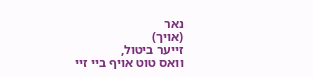נאר
(אויך)
זייער ביטול,
וואס טוט אויף ביי זיי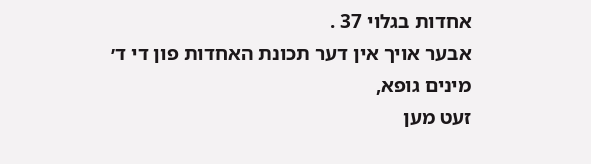אחדות בגלוי 37 .
אבער אויך אין דער תכונת האחדות פון די ד׳ מינים גופא,
זעט מען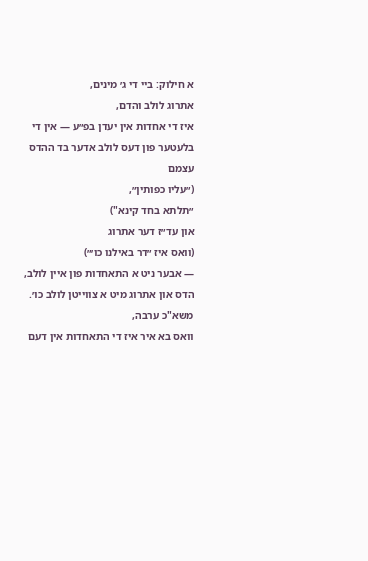א חילוק: ביי די ג׳ מינים,
אתרוג לולב והדם,
איז די אחדות אין יעדן בפ״ע — אין די בלעטער פון דעס לולב אדער בד ההדס עצמם
(״עליו כפותין״,
״תלתא בחד קינא")
און עד״ז דער אתרוג
(וואס איז ״דר באילנו כו׳״)
— אבער ניט א התאחדות פון איין לולב,
הדס און אתרוג מיט א צווייטן לולב כו׳.
משא"כ ערבה,
וואס בא איר איז די התאחדות אין דעם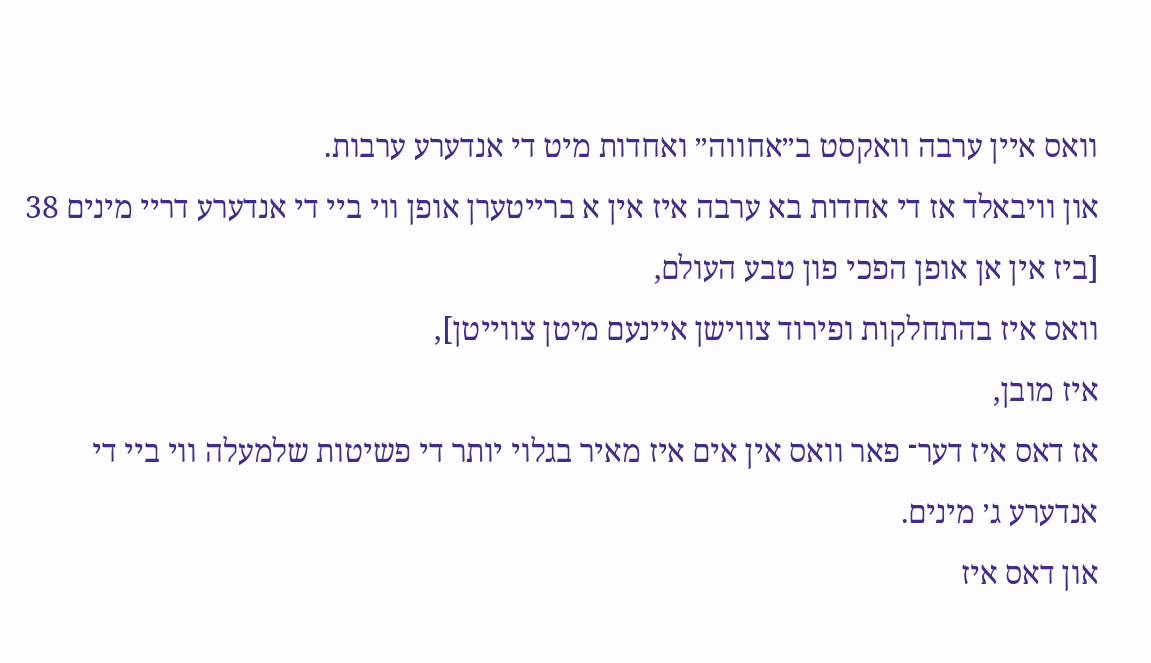וואס איין ערבה וואקסט ב״אחווה״ ואחדות מיט די אנדערע ערבות.
און וויבאלד אז די אחדות בא ערבה איז אין א ברייטערן אופן ווי ביי די אנדערע דריי מינים 38
[ביז אין אן אופן הפכי פון טבע העולם,
וואס איז בהתחלקות ופירוד צווישן איינעם מיטן צווייטן],
איז מובן,
אז דאס איז דער־ פאר וואס אין אים איז מאיר בגלוי יותר די פשיטות שלמעלה ווי ביי די אנדערע ג׳ מינים.
און דאס איז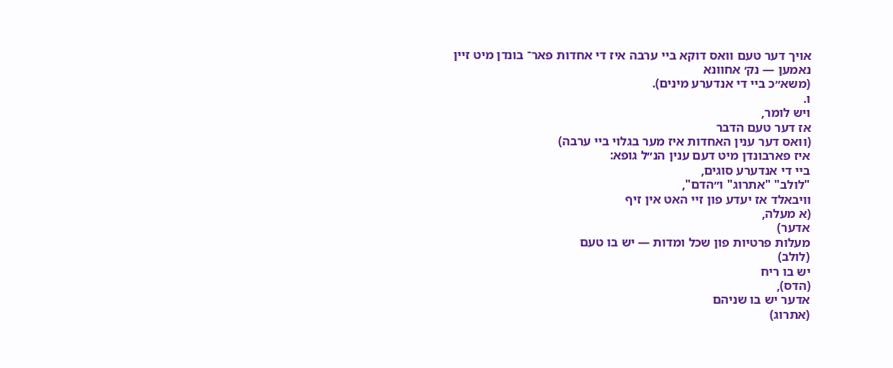אויך דער טעם וואס דוקא ביי ערבה איז די אחדות פאר־ בונדן מיט זיין נאמען — נק׳ אחוונא
(משא״כ ביי די אנדערע מינים).
ו.
ויש לומר,
אז דער טעם הדבר
(וואס דער ענין האחדות איז מער בגלוי ביי ערבה)
איז פארבונדן מיט דעם ענין הנ״ל גופא:
ביי די אנדערע סוגים,
"לולב" "אתרוג" ו״הדם",
וויבאלד אז יעדע פון זיי האט אין זיף
(א מעלה,
אדער)
מעלות פרטיות פון שכל ומדות — יש בו טעם
(לולב)
יש בו ריח
(הדס),
אדער יש בו שניהם
(אתרוג)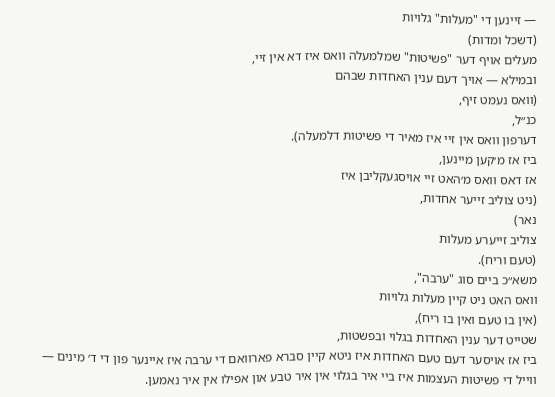— זיינען די "מעלות" גלויות
(דשכל ומדות)
מעלים אויף דער "פשיטות" שמלמעלה וואס איז דא אין זיי,
ובמילא — אויך דעם ענין האחדות שבהם
(וואס נעמט זיף,
כנ״ל,
דערפון וואס אין זיי איז מאיר די פשיטות דלמעלה).
ביז אז מ׳קען מיינען,
אז דאס וואס מ׳האט זיי אויסגעקליבן איז
(ניט צוליב זייער אחדות,
נאר)
צוליב זייערע מעלות
(טעם וריח).
משא״כ ביים סוג "ערבה",
וואס האט ניט קיין מעלות גלויות
(אין בו טעם ואין בו ריח),
שטייט דער ענין האחדות בגלוי ובפשטות,
ביז אז אויסער דעם טעם האחדות איז ניטא קיין סברא פארוואם די ערבה איז איינער פון די ד׳ מינים — ווייל די פשיטות העצמות איז ביי איר בגלוי אין איר טבע און אפילו אין איר נאמען.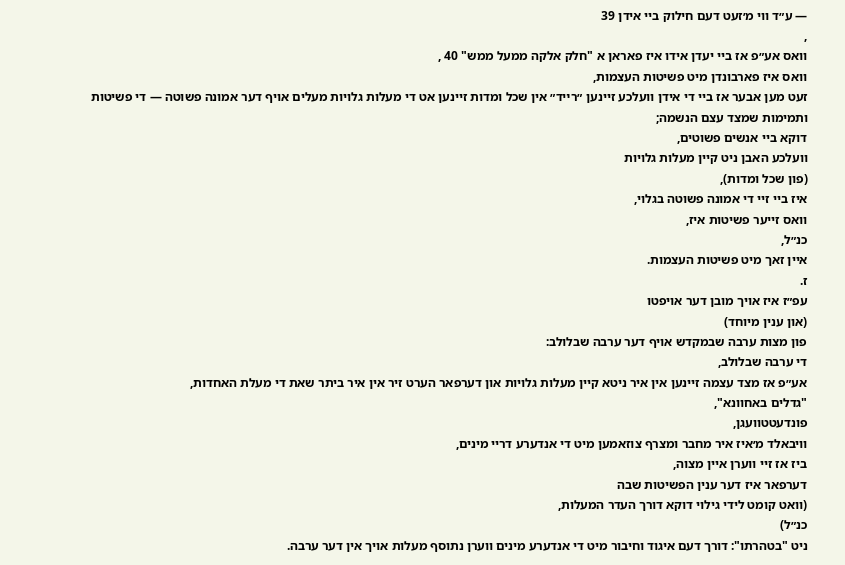— ע״ד ווי מ׳זעט דעם חילוק ביי אידן 39
,
וואס אע״פ אז ביי יעדן אידו איז פאראן א "חלק אלקה ממעל ממש" 40 ,
וואס איז פארבונדן מיט פשיטות העצמות,
זעט מען אבער אז ביי די אידן וועלכע זיינען ״רײד״ אין שכל ומדות זיינען אט די מעלות גלויות מעלים אויף דער אמונה פשוטה — די פשיטות ותמימות שמצד עצם הנשמה;
דוקא ביי אנשים פשוטים,
וועלכע האבן ניט קיין מעלות גלויות
(פון שכל ומדות),
איז ביי זיי די אמונה פשוטה בגלוי,
וואס זייער פשיטות איז,
כנ״ל,
איין זאך מיט פשיטות העצמות.
ז.
עפ״ז איז אויך מובן דער אויפטו
(און ענין מיוחד)
פון מצות ערבה שבמקדש אויף דער ערבה שבלולב:
די ערבה שבלולב,
אע״פ אז מצד עצמה זיינען אין איר ניטא קיין מעלות גלויות און דערפאר הערט זיר אין איר ביתר שאת די מעלת האחדות,
"גדלים באחוונא",
פונדעטטוועגן,
וויבאלד מ׳איז איר מחבר ומצרף צוזאמען מיט די אנדערע דריי מינים,
ביז אז זיי ווערן איין מצוה,
דערפאר איז דער ענין הפשיטות שבה
(וואט קומט לידי גילוי דוקא דורך העדר המעלות,
כנ״ל)
ניט "בטהרתו": דורך דעם איגוד וחיבור מיט די אנדערע מינים ווערן נתוסף מעלות אויך אין דער ערבה.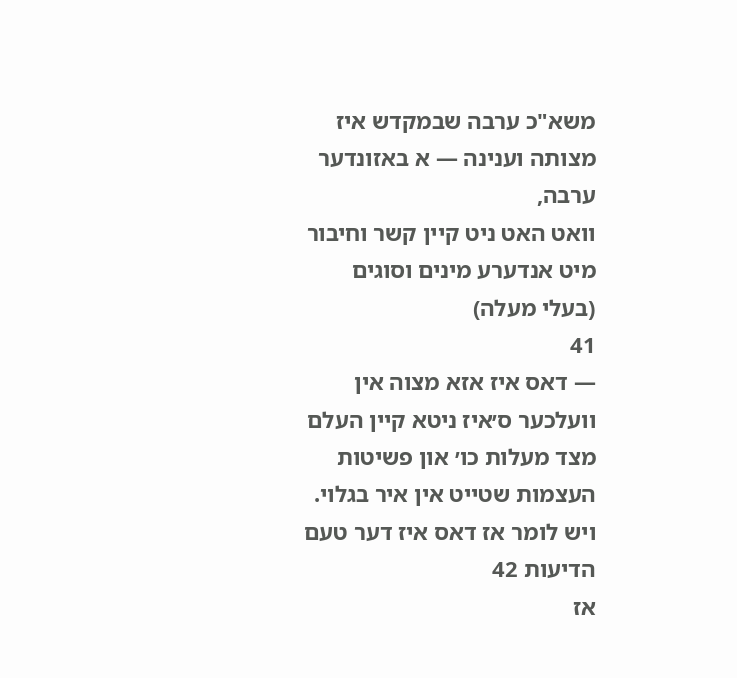משא"כ ערבה שבמקדש איז מצותה וענינה — א באזונדער ערבה,
וואט האט ניט קיין קשר וחיבור מיט אנדערע מינים וסוגים
(בעלי מעלה)
41
— דאס איז אזא מצוה אין וועלכער ס׳איז ניטא קיין העלם מצד מעלות כו׳ און פשיטות העצמות שטייט אין איר בגלוי.
ויש לומר אז דאס איז דער טעם הדיעות 42
אז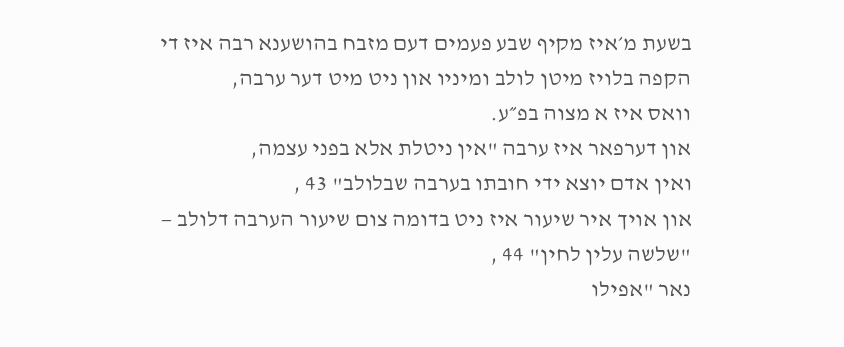בשעת מ׳איז מקיף שבע פעמים דעם מזבח בהושענא רבה איז די הקפה בלויז מיטן לולב ומיניו און ניט מיט דער ערבה,
וואס איז א מצוה בפ״ע.
און דערפאר איז ערבה "אין ניטלת אלא בפני עצמה,
ואין אדם יוצא ידי חובתו בערבה שבלולב" 43 ,
און אויך איר שיעור איז ניט בדומה צום שיעור הערבה דלולב — "שלשה עלין לחין" 44 ,
נאר "אפילו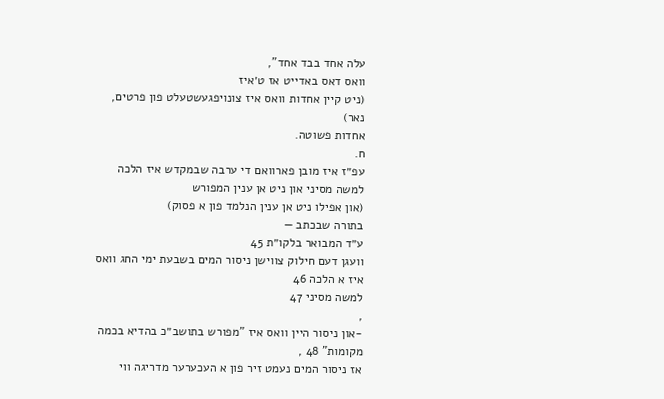עלה אחד בבד אחד",
וואס דאס באדייט אז ט׳איז
(ניט קיין אחדות וואס איז צונויפגעשטעלט פון פרטים,
נאר)
אחדות פשוטה.
ח.
עפ״ז איז מובן פארוואם די ערבה שבמקדש איז הלכה למשה מסיני און ניט אן ענין המפורש
(און אפילו ניט אן ענין הנלמד פון א פסוק)
בתורה שבכתב —
ע״ד המבואר בלקו״ת 45
וועגן דעם חילוק צווישן ניסור המים בשבעת ימי החג וואס איז א הלכה 46
למשה מסיני 47
,
-און ניסור היין וואס איז "מפורש בתושב״כ בהדיא בכמה מקומות" 48 ,
אז ניסור המים נעמט זיר פון א העכערער מדריגה ווי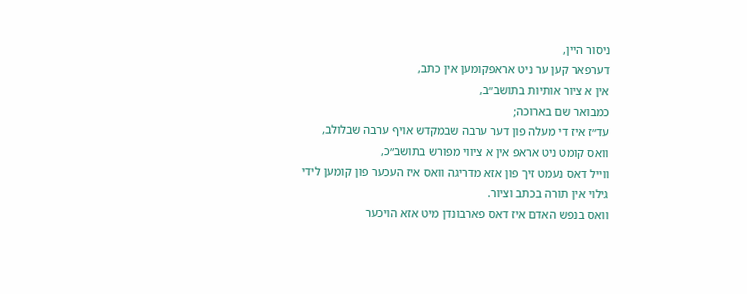ניסור היין,
דערפאר קען ער ניט אראפקומען אין כתב,
אין א ציור אותיות בתושב״ב,
כמבואר שם בארוכה;
עד״ז איז די מעלה פון דער ערבה שבמקדש אויף ערבה שבלולב,
וואס קומט ניט אראפ אין א ציווי מפורש בתושב״כ,
ווייל דאס נעמט זיך פון אזא מדריגה וואס איז העכער פון קומען לידי גילוי אין תורה בכתב וציור.
וואס בנפש האדם איז דאס פארבונדן מיט אזא הויכער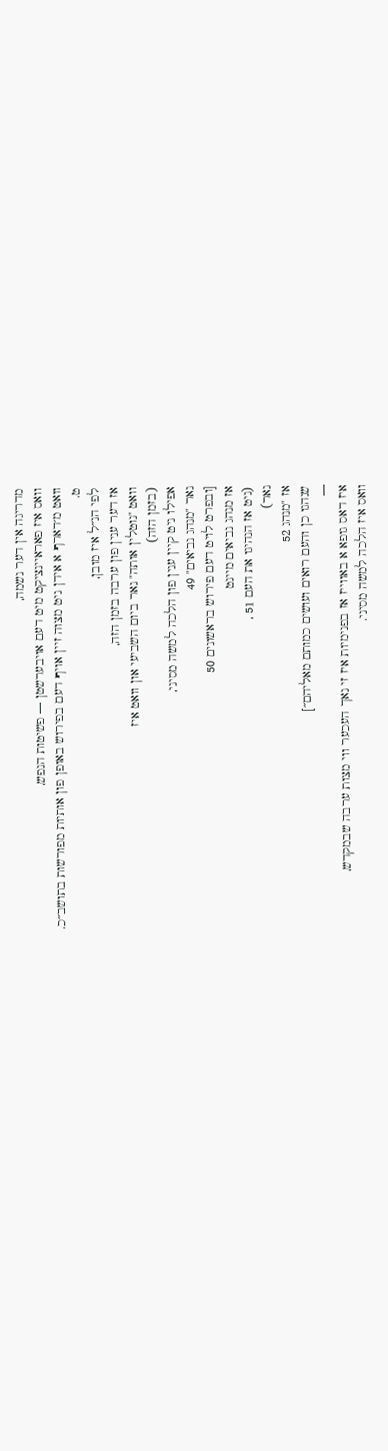מדריגה אין דער נשמה,
וואס איז פאראיינציקט מיט דעם אויבערשטן — פשיטות הנפש,
וואט מ׳דארף א אידן ניט מצוה זיין אויף דעם בפירוש באופן פון אותיות מפורשות בתושב״כ.
ט.
לפי הנ״ל איז מובן,
אז דער ענין פון ערבה בזמן הזה,
וואט "נוטלין אותה" נאר ביום השביעי און וואט איז
(בזמן הזה)
אפילו ניט קיין ענין פון הלכה למשה מסיני,
נאר "מנהג נביאים" 49
[ובפרט לויט דעם פירוש בראשונים 50
אז מנהג נביאים מיינט
(ניט אז הנהיגו את העם 51 ,
נאר)
אז "מנהג 52
שנהגו כן והעם רואים ועושים כמותם מאליהם״]
—
איז דאס גופא א באווייז אז בפנימיות איז זי נאך העכער ווי מצות ערבה שבמקדש,
וואס איז הלכה למשה מסיני.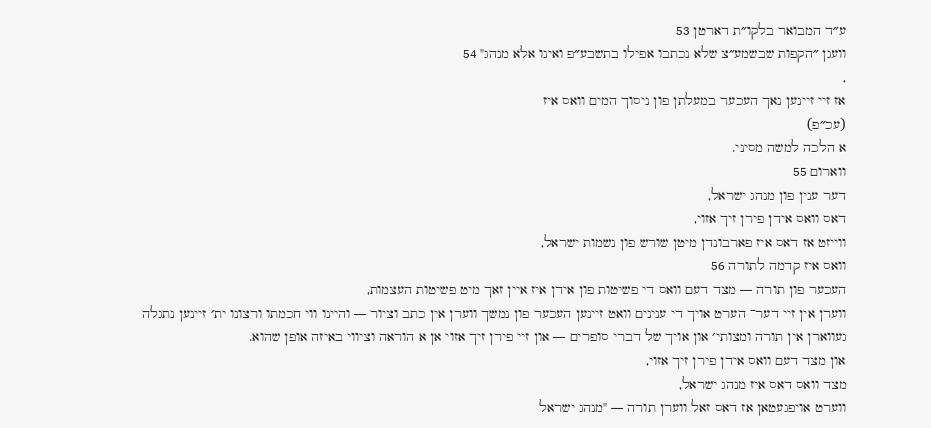ע״ד המבואר בלקו״ת דארטן 53
וועגן ״הקפות שבשמע״צ שלא נכתבו אפילו בתשבע״פ ואינו אלא מנהג" 54
,
אז זיי זיינען נאך העכער במעלתן פון ניסוך המים וואס איז
(עכ״פ)
א הלכה למשה מסיני.
ווארום 55
דער ענין פון מנהג ישראל,
דאס וואס אידן פירן זיך אזוי,
ווייזט אז דאס איז פארבונדן מיטן שורש פון נשמות ישראל,
וואס איז קדמה לתורה 56
העכער פון תורה — מצד דעם וואס די פשיטות פון אידן איז איין זאך מיט פשיטות העצמות,
ווערן אין זיי דער־ הערט אויך די ענינים וואט זיינען העכער פון נמשך ווערן אין כתב וציור — והיינו ווי חכמתו ורצונו ית׳ זיינען נתגלה געווארן אין תורה ומצותי׳ און אויך של דברי סופרים — און זיי פירן זיך אזוי אן א הוראה וציווי באיזה אופן שהוא.
און מצד דעם וואס אידן פירן זיך אזוי,
מצד וואס דאס איז מנהג ישראל,
ווערט אויפגעטאן אז דאס זאל ווערן תורה — "מנהג ישראל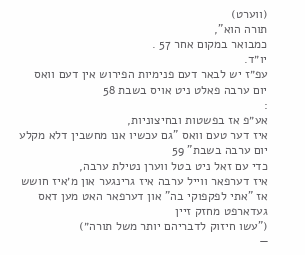(ווערט)
תורה הוא",
כמבואר במקום אחר 57 .
יו״ד.
עפ״ז יש לבאר דעם פנימיות הפירוש אין דעם וואס יום ערבה פאלט ניט אויס בשבת 58
:
אע״פ אז בפשטות ובחיצוניות,
איז דער טעם וואס "גם עכשיו אנו מחשבין דלא מקלע יום ערבה בשבת" 59
כדי עם זאל ניט בטל ווערן נטילת ערבה,
איז דערפאר ווייל ערבה איז גרינגער און מ׳איז חושש אז "אתי לפקפוקי בה" און דערפאר האט מען דאס געדארפט מחזק זיין
("עשו חיזוק לדבריהם יותר משל תורה״)
—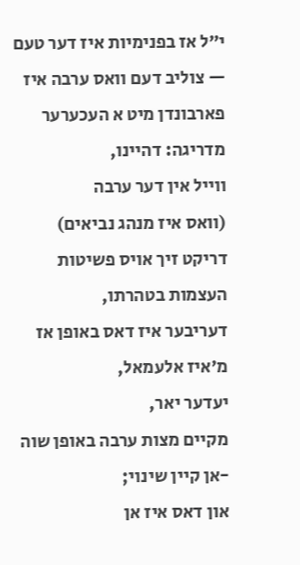י״ל אז בפנימיות איז דער טעם — צוליב דעם וואס ערבה איז פארבונדן מיט א העכערער מדריגה: דהיינו,
ווייל אין דער ערבה
(וואס איז מנהג נביאים)
דריקט זיך אויס פשיטות העצמות בטהרתו,
דעריבער איז דאס באופן אז מ׳איז אלעמאל,
יעדער יאר,
מקיים מצות ערבה באופן שוה -אן קיין שינוי;
און דאס איז אן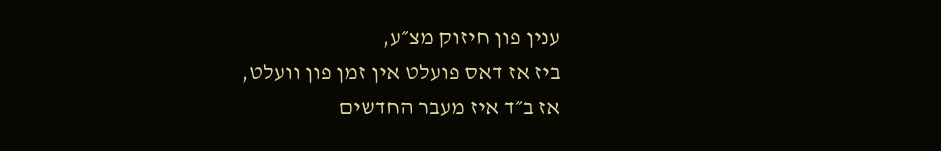ענין פון חיזוק מצ״ע,
ביז אז דאס פועלט אין זמן פון וועלט,
אז ב״ד איז מעבר החדשים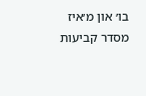בו׳ און מ׳איז מסדר קביעות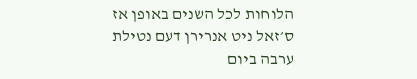הלוחות לכל השנים באופן אז ס׳זאל ניט אנרירן דעם נטילת ערבה ביום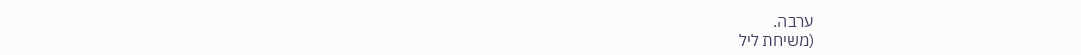ערבה.
(משיחת ליל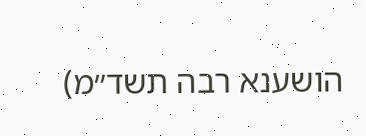הושענא רבה תשד״מ)